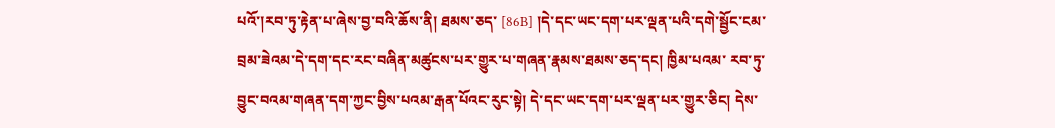པའོ་།རབ་ཏུ་རྟེན་པ་ཞེས་བྱ་བའི་ཆོས་ནི། ཐམས་ཅད་ [86B] །དེ་དང་ཡང་དག་པར་ལྡན་པའི་དགེ་སྦྱོང་ངམ་བྲམ་ཟེའམ་དེ་དག་དང་རང་བཞིན་མཚུངས་པར་གྱུར་པ་གཞན་རྣམས་ཐམས་ཅད་དང། ཁྱིམ་པའམ་ རབ་ཏུ་བྱུང་བའམ་གཞན་དག་ཀྱང་བྱིས་པའམ་རྒན་པོའང་རུང་སྟེ། དེ་དང་ཡང་དག་པར་ལྡན་པར་གྱུར་ཅིང། དེས་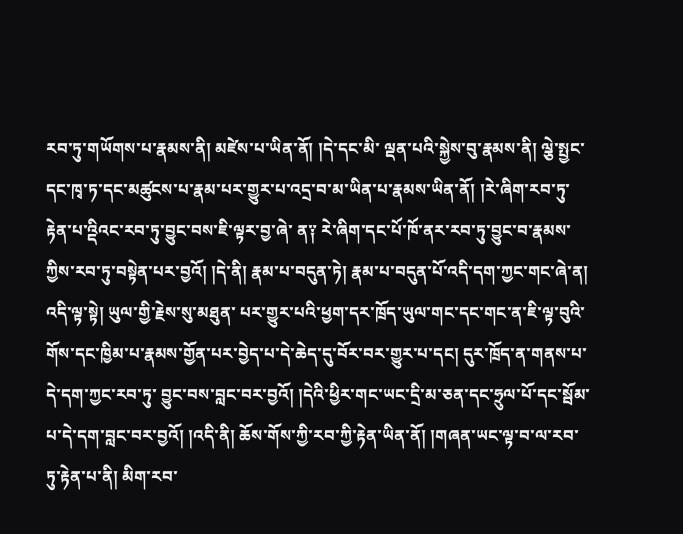རབ་ཏུ་གཡོགས་པ་རྣམས་ནི། མཛེས་པ་ཡིན་ནོ། །དེ་དང་མི་ ལྡན་པའི་སྐྱེས་བུ་རྣམས་ནི། ལྕེ་སྤྱང་དང་ཁྭ་ཏ་དང་མཚུངས་པ་རྣམ་པར་གྱུར་པ་འདྲ་བ་མ་ཡིན་པ་རྣམས་ཡིན་ནོ། །རེ་ཞིག་རབ་ཏུ་རྟེན་པ་འྡིའང་རབ་ཏུ་བྱུང་བས་ཇི་ལྟར་བྱ་ཞེ་ ན༑ རེ་ཞིག་དང་པོ་ཁོ་ནར་རབ་ཏུ་བྱུང་བ་རྣམས་ཀྱིས་རབ་ཏུ་བསྟེན་པར་བྱའོ། །དེ་ནི། རྣམ་པ་བདུན་ཏེ། རྣམ་པ་བདུན་པོ་འདི་དག་ཀྱང་གང་ཞེ་ན། འདི་ལྟ་སྟེ། ཡུལ་གྱི་རྗེས་སུ་མཐུན་ པར་གྱུར་པའི་ཕྱག་དར་ཁྲོད་ཡུལ་གང་དང་གང་ན་ཇི་ལྟ་བུའི་གོས་དང་ཁྱིམ་པ་རྣམས་གྱོན་པར་བྱེད་པ་དེ་ཆེད་དུ་བོར་བར་གྱུར་པ་དང། དུར་ཁྲོད་ན་གནས་པ་དེ་དག་ཀྱང་རབ་ཏུ་ བྱུང་བས་བླང་བར་བྱའོ། །དེའི་ཕྱིར་གང་ཡང་དྲི་མ་ཅན་དང་ཧྲུལ་པོ་དང་སྦོམ་པ་དེ་དག་བླང་བར་བྱའོ། །འདི་ནི། ཆོས་གོས་ཀྱི་རབ་ཀྱི་རྟེན་ཡིན་ནོ། །གཞན་ཡང་ལྟ་བ་ལ་རབ་ ཏུ་རྟེན་པ་ནི། མིག་རབ་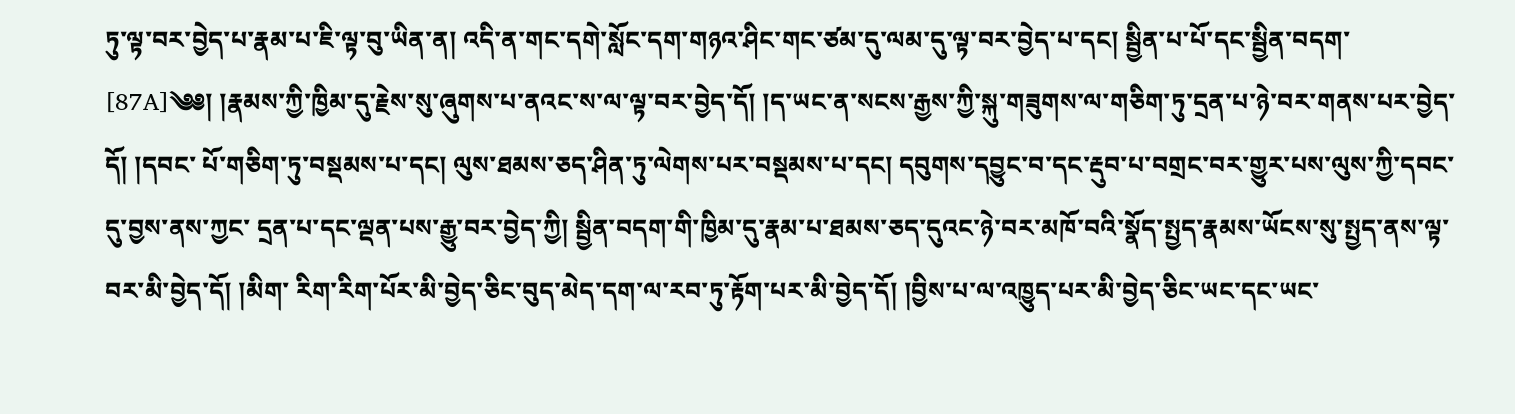ཏུ་ལྟ་བར་བྱེད་པ་རྣམ་པ་ཇི་ལྟ་བུ་ཡིན་ན། འདི་ན་གང་དགེ་སློང་དག་གཉའ་ཤིང་གང་ཙམ་དུ་ལམ་དུ་ལྟ་བར་བྱེད་པ་དང། སྦྱིན་པ་པོ་དང་སྦྱིན་བདག་ [87A]༄༅། །རྣམས་ཀྱི་ཁྱིམ་དུ་རྗེས་སུ་ཞུགས་པ་ནའང་ས་ལ་ལྟ་བར་བྱེད་དོ། །ད་ཡང་ན་སངས་རྒྱས་ཀྱི་སྐུ་གཟུགས་ལ་གཅིག་ཏུ་དྲན་པ་ཉེ་བར་གནས་པར་བྱེད་དོ། །དབང་ པོ་གཅིག་ཏུ་བསྡམས་པ་དང། ལུས་ཐམས་ཅད་ཤིན་ཏུ་ལེགས་པར་བསྡམས་པ་དང། དབུགས་དབྱུང་བ་དང་རྡུབ་པ་བགྲང་བར་གྱུར་པས་ལུས་ཀྱི་དབང་དུ་བྱས་ནས་ཀྱང་ དྲན་པ་དང་ལྡན་པས་རྒྱུ་བར་བྱེད་ཀྱི། སྦྱིན་བདག་གི་ཁྱིམ་དུ་རྣམ་པ་ཐམས་ཅད་དུའང་ཉེ་བར་མཁོ་བའི་སྣོད་སྤྱད་རྣམས་ཡོངས་སུ་སྤྱད་ནས་ལྟ་བར་མི་བྱེད་དོ། །མིག་ རིག་རིག་པོར་མི་བྱེད་ཅིང་བུད་མེད་དག་ལ་རབ་ཏུ་རྟོག་པར་མི་བྱེད་དོ། །བྱིས་པ་ལ་འཁྱུད་པར་མི་བྱེད་ཅིང་ཡང་དང་ཡང་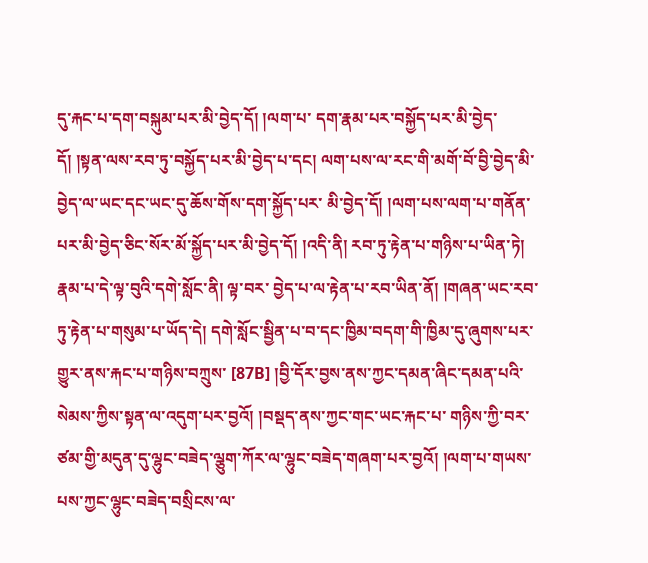དུ་རྐང་པ་དག་བསྐུམ་པར་མི་བྱེད་དོ། །ལག་པ་ དག་རྣམ་པར་བསྐྱོད་པར་མི་བྱེད་དོ། །སྟན་ལས་རབ་ཏུ་བསྐྱོད་པར་མི་བྱེད་པ་དང། ལག་པས་ལ་རང་གི་མགོ་བོ་བྱི་བྱེད་མི་བྱེད་ལ་ཡང་དང་ཡང་དུ་ཆོས་གོས་དག་སྐྱོད་པར་ མི་བྱེད་དོ། །ལག་པས་ལག་པ་གནོན་པར་མི་བྱེད་ཅིང་སོར་མོ་སྐྱོད་པར་མི་བྱེད་དོ། །འདི་ནི། རབ་ཏུ་རྟེན་པ་གཉིས་པ་ཡིན་ཏེ། རྣམ་པ་དེ་ལྟ་བུའི་དགེ་སློང་ནི། ལྟ་བར་ བྱེད་པ་ལ་རྟེན་པ་རབ་ཡིན་ནོ། །གཞན་ཡང་རབ་ཏུ་རྟེན་པ་གསུམ་པ་ཡོད་དེ། དགེ་སློང་སྦྱིན་པ་བ་དང་ཁྱིམ་བདག་གི་ཁྱིམ་དུ་ཞུགས་པར་གྱུར་ནས་རྐང་པ་གཉིས་བཀྲུས་ [87B] །བྱི་དོར་བྱས་ནས་ཀྱང་དམན་ཞིང་དམན་པའི་སེམས་ཀྱིས་སྟན་ལ་འདུག་པར་བྱའོ། །བསྡད་ནས་ཀྱང་གང་ཡང་རྐང་པ་ གཉིས་ཀྱི་བར་ཙམ་གྱི་མདུན་དུ་ལྷུང་བཟེད་ལྕུག་ཀོར་ལ་ལྷུང་བཟེད་གཞག་པར་བྱའོ། །ལག་པ་གཡས་པས་ཀྱང་ལྷུང་བཟེད་བསྲིངས་ལ་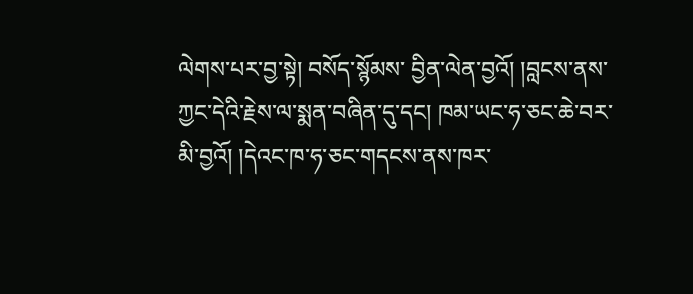ལེགས་པར་བྱ་སྟེ། བསོད་སྙོམས་ བྱིན་ལེན་བྱའོ། །བླངས་ནས་ཀྱང་དེའི་རྗེས་ལ་སྨན་བཞིན་དུ་དང། ཁམ་ཡང་ཧ་ཅང་ཆེ་བར་མི་བྱའོ། །དེའང་ཁ་ཧ་ཅང་གདངས་ནས་ཁར་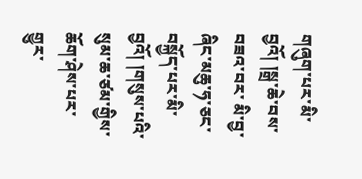གཞུག་པར་མི་བྱའོ། །སྒྲ་ཆེ་བས་བཟའ་བར་ མི་བྱ་ཞིང་མཆུ་ཧ་ཅང་བསྐྱོད་པར་མི་བྱའོ། །གསུས་པའི་སུམ་ཆ་ཙམ་གྱིས་ཆོག་ཤེས་པར་གྱུར་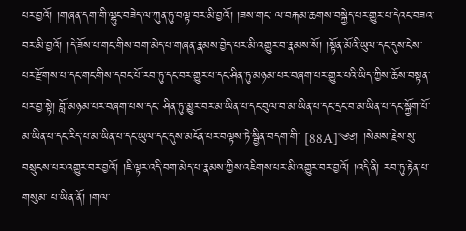པར་བྱའོ། །གཞན་དག་གི་ལྷུང་བཟེད་ལ་ཀུན་ཏུ་བལྟ་བར་མི་བྱའོ། །ཟས་གང་ ལ་བརྐམ་ཆགས་བསྐྱེད་པར་གྱུར་པ་དེའང་བཟའ་བར་མི་བྱའོ། །དེ་ཟོས་པ་གང་གིས་བག་མེད་པ་གཞན་རྣམས་བྱེད་པར་མི་འགྱུར་བ་རྣམས་སོ། །སྟོན་མོའི་ཡུལ་དང་དུས་ངེས་ པར་རྫོགས་པ་དང་གང་གིས་དབང་པོ་རབ་ཏུ་དང་བར་གྱུར་པ་དང་ཤིན་ཏུ་མཉམ་པར་བཞག་པར་གྱུར་པའི་ཡིད་ཀྱིས་ཆོས་བསྟན་པར་བྱ་སྟེ། བློ་མཉམ་པར་བཞག་པས་དང་ ཤིན་ཏུ་མྱུར་བར་མ་ཡིན་པ་དང་བུལ་བ་མ་ཡིན་པ་དང་དྲང་བ་མ་ཡིན་པ་དང་སྐྱོག་པོ་མ་ཡིན་པ་དང་རིད་པ་མ་ཡིན་པ་དང་ཡུལ་དང་དུས་མངོན་པར་བལྟས་ཏེ་སྦྱིན་བདག་གི་ [88A]༄༅། །སེམས་རྗེས་སུ་བསྲུངས་པར་འགྱུར་བར་བྱའོ། །ཇི་ལྟར་འདི་བག་མེད་པ་རྣམས་ཀྱིས་འཇིགས་པར་མི་འགྱུར་བར་བྱའོ། །འདི་ནི། རབ་ཏུ་རྟེན་པ་གསུམ་ པ་ཡིན་ནོ། །གལ་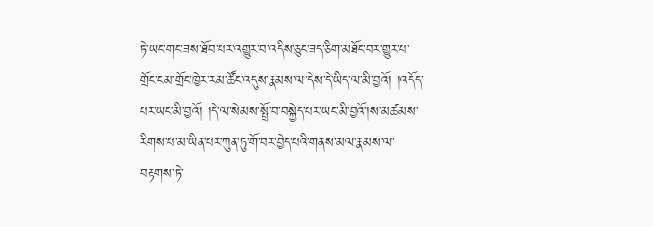ཏེ་ཡང་གང་ཟས་ཐོབ་པར་འགྱུར་བ་འདིས་ཅུང་ཟད་ཅིག་མཐོང་བར་གྱུར་པ་གྲོང་ངམ་གྲོང་ཁྱེར་རམ་ཚོང་འདུས་རྣམས་ལ་དེས་དེ་ཡིད་ལ་མི་བྱའོ། །འདོད་ པར་ཡང་མི་བྱའོ། །དེ་ལ་སེམས་སྤྲོ་བ་བསྐྱེད་པར་ཡང་མི་བྱའོ་།ས་མཚམས་རིགས་པ་མ་ཡིན་པར་ཀུན་ཏུ་གོ་བར་བྱེད་པའི་གནས་མལ་རྣམས་ལ་བརྟགས་ཏེ་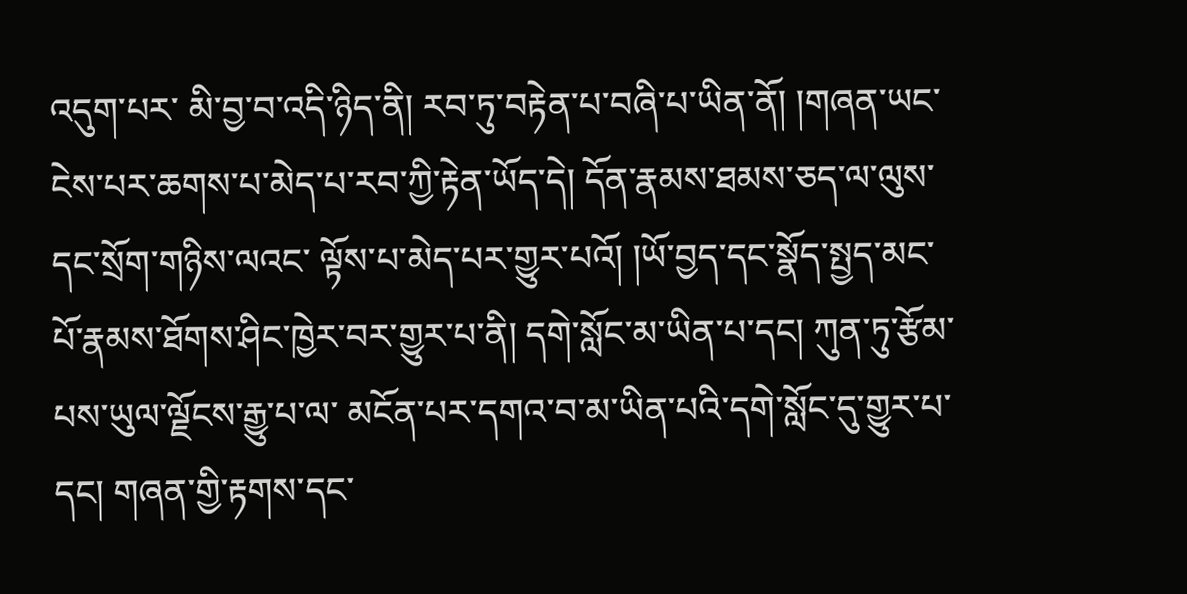འདུག་པར་ མི་བྱ་བ་འདི་ཉིད་ནི། རབ་ཏུ་བརྟེན་པ་བཞི་པ་ཡིན་ནོ། །གཞན་ཡང་ངེས་པར་ཆགས་པ་མེད་པ་རབ་ཀྱི་རྟེན་ཡོད་དེ། དོན་རྣམས་ཐམས་ཅད་ལ་ལུས་དང་སྲོག་གཉིས་ལའང་ ལྟོས་པ་མེད་པར་གྱུར་པའོ། །ཡོ་བྱད་དང་སྣོད་སྤྱད་མང་པོ་རྣམས་ཐོགས་ཤིང་ཁྱེར་བར་གྱུར་པ་ནི། དགེ་སློང་མ་ཡིན་པ་དང། ཀུན་ཏུ་རྩོམ་པས་ཡུལ་ལྗོངས་རྒྱུ་པ་ལ་ མངོན་པར་དགའ་བ་མ་ཡིན་པའི་དགེ་སློང་དུ་གྱུར་པ་དང། གཞན་གྱི་རྟགས་དང་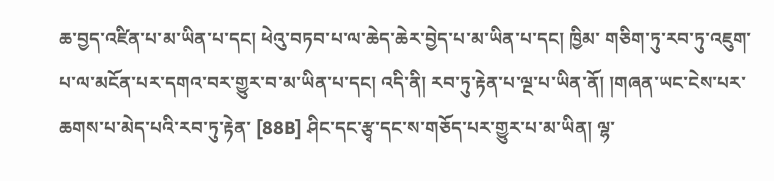ཆ་བྱད་འཛིན་པ་མ་ཡིན་པ་དང། ཕེའུ་བཏབ་པ་ལ་ཆེད་ཆེར་བྱེད་པ་མ་ཡིན་པ་དང། ཁྱིམ་ གཅིག་ཏུ་རབ་ཏུ་འཇུག་པ་ལ་མངོན་པར་དགའ་བར་གྱུར་བ་མ་ཡིན་པ་དང། འདི་ནི། རབ་ཏུ་རྟེན་པ་ལྔ་པ་ཡིན་ནོ། །གཞན་ཡང་ངེས་པར་ཆགས་པ་མེད་པའི་རབ་ཏུ་རྟེན་ [88B] ཤིང་དང་རྩྭ་དང་ས་གཅོད་པར་གྱུར་པ་མ་ཡིན། ལྷ་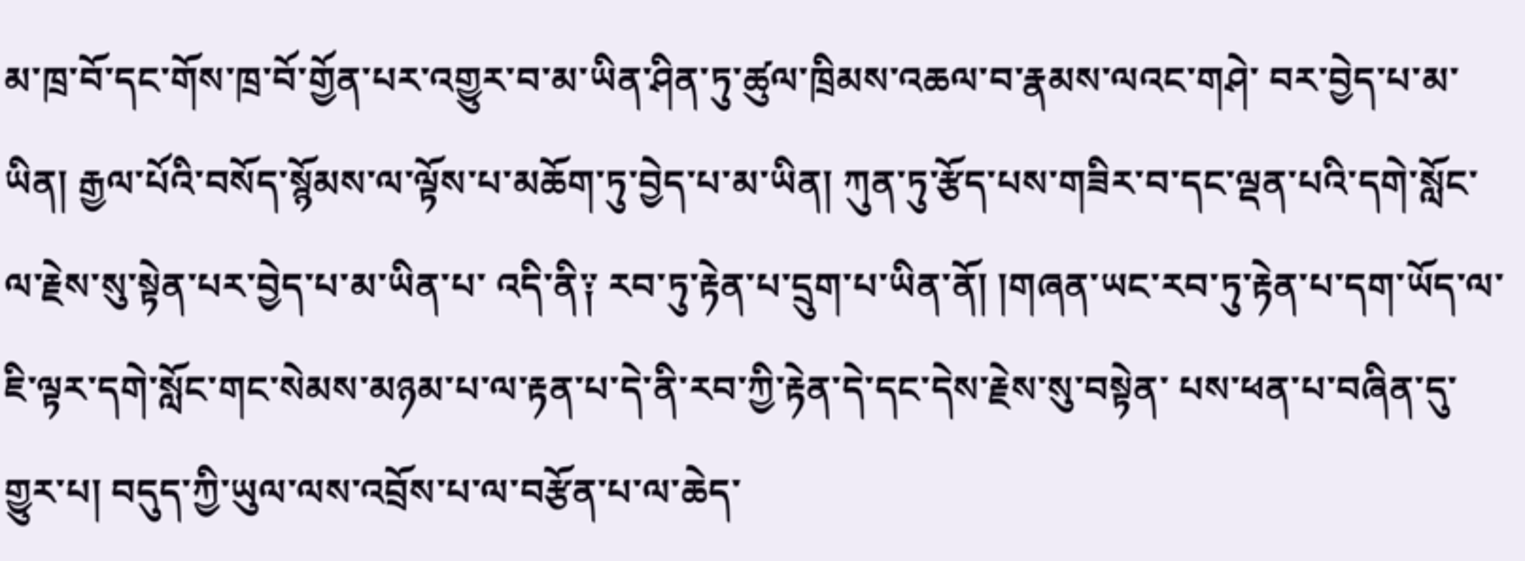མ་ཁྲ་བོ་དང་གོས་ཁྲ་བོ་གྱོན་པར་འགྱུར་བ་མ་ཡིན་ཤིན་ཏུ་ཚུལ་ཁྲིམས་འཆལ་བ་རྣམས་ལའང་གཤེ་ བར་བྱེད་པ་མ་ཡིན། རྒྱལ་པོའི་བསོད་སྙོམས་ལ་ལྟོས་པ་མཆོག་ཏུ་བྱེད་པ་མ་ཡིན། ཀུན་ཏུ་རྩོད་པས་གཟིར་བ་དང་ལྡན་པའི་དགེ་སློང་ལ་རྗེས་སུ་སྟེན་པར་བྱེད་པ་མ་ཡིན་པ་ འདི་ནི༑ རབ་ཏུ་རྟེན་པ་དྲུག་པ་ཡིན་ནོ། །གཞན་ཡང་རབ་ཏུ་རྟེན་པ་དག་ཡོད་ལ་ཇི་ལྟར་དགེ་སློང་གང་སེམས་མཉམ་པ་ལ་རྟན་པ་དེ་ནི་རབ་ཀྱི་རྟེན་དེ་དང་དེས་རྗེས་སུ་བསྟེན་ པས་ཕན་པ་བཞིན་དུ་གྱུར་པ། བདུད་ཀྱི་ཡུལ་ལས་འབྲོས་པ་ལ་བརྩོན་པ་ལ་ཆེད་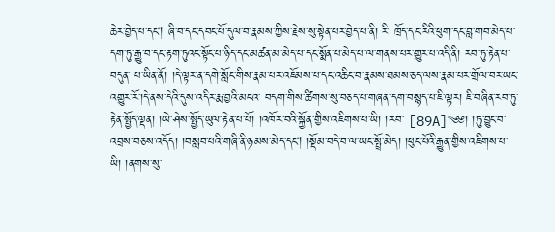ཆེར་བྱེད་པ་དང། ཞི་བ་དང་དབང་པོ་དུལ་བ་རྣམས་ཀྱིས་རྗེས་སུ་སྟེན་པར་བྱེད་པ་ནི། རི་ ཁྲོད་དང་རིའི་ཕུག་དང་བླ་གབ་མེད་པ་དག་ཏུ་རྒྱུ་བ་དང་རྟག་ཏུའང་སྟོང་པ་ཉིད་དང་མཚན་མ་མེད་པ་དང་སྨོན་པ་མེད་པ་ལ་གནས་པར་གྱུར་པ་འདི་ནི། རབ་ཏུ་རྟེན་པ་བདུན་ པ་ཡིན་ནོ། །དེ་ལྟར་ན་དགེ་སློང་གིས་རྣམ་པར་འཇོམས་པ་དང་འཆིང་བ་རྣམས་ཐམས་ཅད་ལས་རྣམ་པར་གྲོལ་བར་ཡང་འགྱུར་རོ་།དེ་ནས་དེའི་དུས་འདིར་རྨ་བྱའི་མངའ་ བདག་གིས་ཚིགས་སུ་བཅད་པ་གཞན་དག་བསྙད་པ་ཇི་ལྟར། ཇི་བཞིན་རབ་ཏུ་རྟེན་སྤྱོད་ལྡན། །ཡེ་ཤེས་སྤྱོད་ཡུལ་རྟེན་པ་པོ། །འཁོར་བའི་སྐྱོན་གྱིས་འཇིགས་པ་ཡི། །རབ་ [89A]༄༅། །ཏུ་བྱུང་བ་འབྲས་བཅས་འདོད། །བསླབ་པའི་གཞི་ནི་ཉམས་མེད་དང། །སྡོམ་བདེ་བ་ལ་ཡང་སྤྲོ་མེད། །ཕུང་པོའི་རྒྱུན་གྱིས་འཇིགས་པ་ཡི། །ནགས་སུ་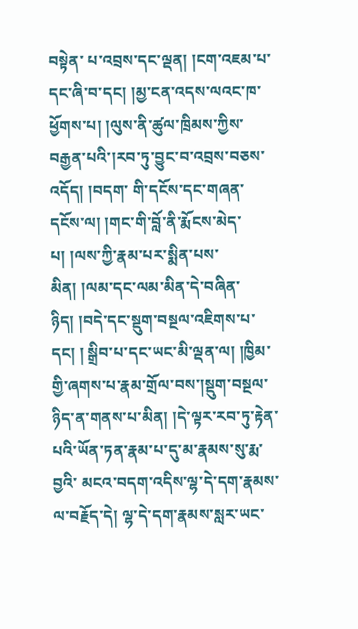བསྟེན་ པ་འབྲས་དང་ལྡན། །ངག་འཇམ་པ་དང་ཞི་བ་དང། །མྱ་ངན་འདས་ལའང་ཁ་ཕྱོགས་པ། །ལུས་ནི་ཚུལ་ཁྲིམས་ཀྱིས་བརྒྱན་པའི་།རབ་ཏུ་བྱུང་བ་འབྲས་བཅས་འདོད། །བདག་ གི་དངོས་དང་གཞན་དངོས་ལ། །གང་གི་བློ་ནི་རྨོངས་མེད་པ། །ལས་ཀྱི་རྣམ་པར་སྨིན་པས་མིན། །ལམ་དང་ལམ་མིན་དེ་བཞིན་ཉིད། །བདེ་དང་སྡུག་བསྔལ་འཇིགས་པ་དང། ། སྒྲིབ་པ་དང་ཡང་མི་ལྡན་ལ། །ཁྱིམ་གྱི་ཞགས་པ་རྣམ་གྲོལ་བས་།སྡུག་བསྔལ་ཉིད་ན་གནས་པ་མིན། །དེ་ལྟར་རབ་ཏུ་རྟེན་པའི་ཡོན་ཏན་རྣམ་པ་དུ་མ་རྣམས་སུ་རྨ་བྱའི་ མངའ་བདག་འདིས་ལྷ་དེ་དག་རྣམས་ལ་བརྗོད་དེ། ལྷ་དེ་དག་རྣམས་སླར་ཡང་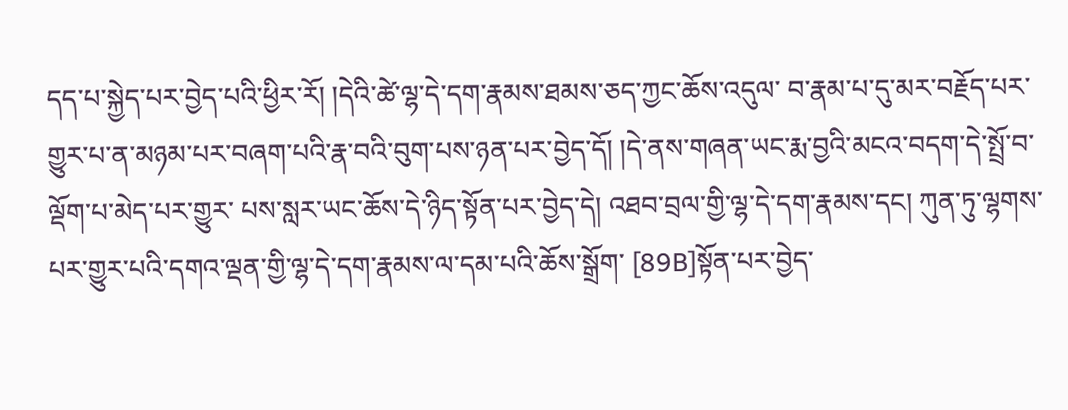དད་པ་སྐྱེད་པར་བྱེད་པའི་ཕྱིར་རོ། །དེའི་ཚེ་ལྷ་དེ་དག་རྣམས་ཐམས་ཅད་ཀྱང་ཆོས་འདུལ་ བ་རྣམ་པ་དུ་མར་བརྗོད་པར་གྱུར་པ་ན་མཉམ་པར་བཞག་པའི་རྣ་བའི་བུག་པས་ཉན་པར་བྱེད་དོ། །དེ་ནས་གཞན་ཡང་རྨ་བྱའི་མངའ་བདག་དེ་སྤྲོ་བ་ལྡོག་པ་མེད་པར་གྱུར་ པས་སླར་ཡང་ཆོས་དེ་ཉིད་སྟོན་པར་བྱེད་དེ། འཐབ་བྲལ་གྱི་ལྷ་དེ་དག་རྣམས་དང། ཀུན་ཏུ་ལྷགས་པར་གྱུར་པའི་དགའ་ལྡན་གྱི་ལྷ་དེ་དག་རྣམས་ལ་དམ་པའི་ཆོས་སྒྲོག་ [89B]སྟོན་པར་བྱེད་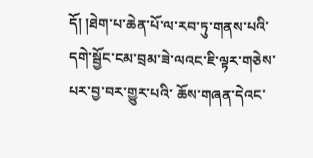དོ། །ཐེག་པ་ཆེན་པོ་ལ་རབ་ཏུ་གནས་པའི་དགེ་སྦྱོང་ངམ་བྲམ་ཟེ་ལའང་ཇི་ལྟར་གཅེས་པར་བྱ་བར་གྱུར་པའི་ ཆོས་གཞན་དེའང་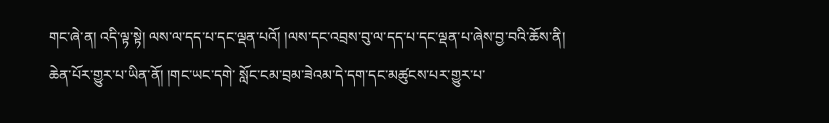གང་ཞེ་ན། འདི་ལྟ་སྟེ། ལས་ལ་དད་པ་དང་ལྡན་པའོ། །ལས་དང་འབྲས་བུ་ལ་དད་པ་དང་ལྡན་པ་ཞེས་བྱ་བའི་ཆོས་ནི། ཆེན་པོར་གྱུར་པ་ཡིན་ནོ། །གང་ཡང་དགེ་ སློང་ངམ་བྲམ་ཟེའམ་དེ་དག་དང་མཚུངས་པར་གྱུར་པ་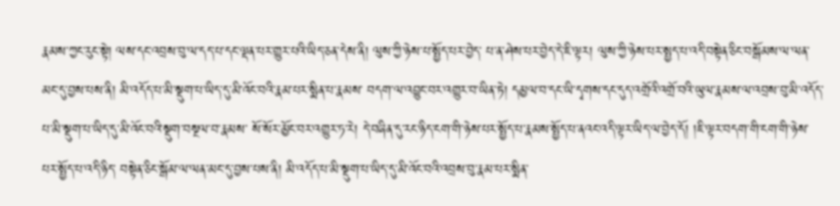རྣམས་ཀྱང་རུང་སྟེ། ལས་དང་འབྲས་བུ་ལ་དད་པ་དང་ལྡན་པར་གྱུར་པའི་ཡིད་ཅན་དེས་ནི། ལུས་ཀྱི་ཉེས་པ་སྤྱོད་པར་བྱེད་ པ་ན་ཤེས་པར་བྱེད་དེ་ཇི་ལྟར། ལུས་ཀྱི་ཉེས་པར་སྤྱད་པ་འདི་བསྟེན་ཅིང་བསྒོམས་ལ་ལན་མང་དུ་བྱས་པས་ནི། མི་འདོད་པ་མི་སྡུག་པ་ཡིད་དུ་མི་འོང་བའི་རྣམ་པར་སྨིན་པ་རྣམས་ བདག་ལ་འབྱུང་བར་འགྱུར་བ་ཡིན་ཏེ། དམྱལ་བ་དང་ཡི་དྭགས་དང་དུད་འགྲོའི་འགྲོ་བའི་ཡུལ་རྣམས་ལ་འབྲས་བུ་མི་འདོད་པ་མི་སྡུག་པ་ཡིད་དུ་མི་འོང་བའི་སྡུག་བསྔལ་བ་རྣམས་ སོ་སོར་མྱོང་བར་འགྱུར་ཏ་རེ། དེ་བཞིན་དུ་རང་ཉིད་ངག་གི་ཉེས་པར་སྤྱོད་པ་རྣམས་སྤྱོད་པ་ནའང་འདི་ལྟར་ཡིད་ལ་བྱེད་དོ། །ཇི་ལྟར་བདག་གི་ངག་གི་ཉེས་པར་སྤྱོད་པ་འདི་ཉིད་ བསྟེན་ཅིང་སྒོམ་ལ་ལན་མང་དུ་བྱས་པས་ནི། མི་འདོད་པ་མི་སྡུག་པ་ཡིད་དུ་མི་འོང་བའི་འབྲས་བུ་རྣམ་པར་སྨིན་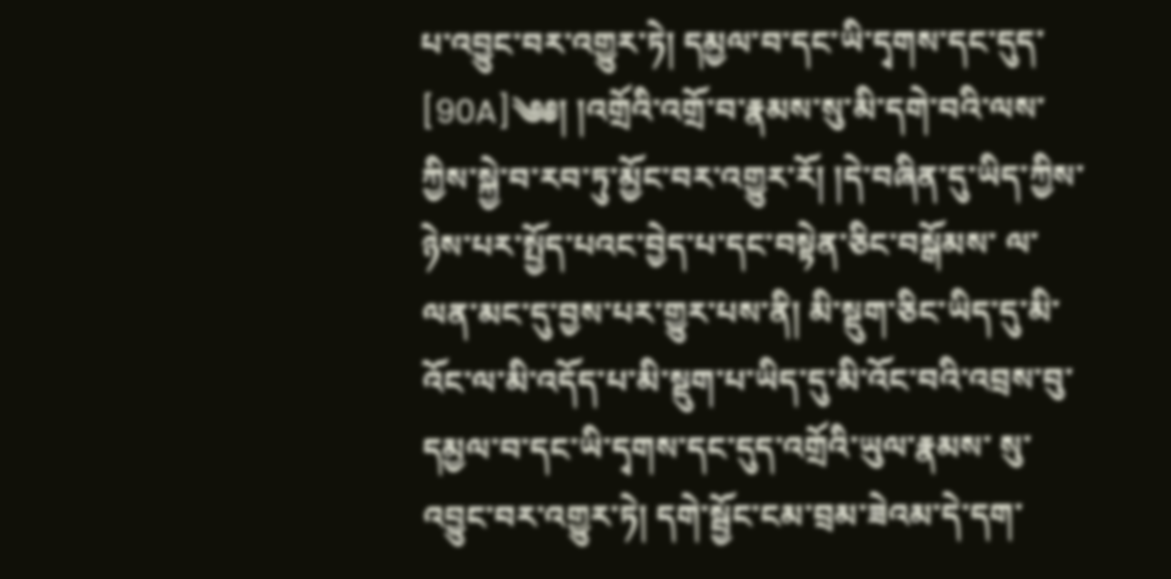པ་འབྱུང་བར་འགྱུར་ཏེ། དམྱལ་བ་དང་ཡི་དྭགས་དང་དུད་ [90A]༄༅། །འགྲོའི་འགྲོ་བ་རྣམས་སུ་མི་དགེ་བའི་ལས་ཀྱིས་སྐྱེ་བ་རབ་ཏུ་མྱོང་བར་འགྱུར་རོ། །དེ་བཞིན་དུ་ཡིད་ཀྱིས་ཉེས་པར་སྤྱོད་པའང་བྱེད་པ་དང་བསྟེན་ཅིང་བསྒོམས་ ལ་ལན་མང་དུ་བྱས་པར་གྱུར་པས་ནི། མི་སྡུག་ཅིང་ཡིད་དུ་མི་འོང་ལ་མི་འདོད་པ་མི་སྡུག་པ་ཡིད་དུ་མི་འོང་བའི་འབྲས་བུ་དམྱལ་བ་དང་ཡི་དྭགས་དང་དུད་འགྲོའི་ཡུལ་རྣམས་ སུ་འབྱུང་བར་འགྱུར་ཏེ། དགེ་སྦྱོང་ངམ་བྲམ་ཟེའམ་དེ་དག་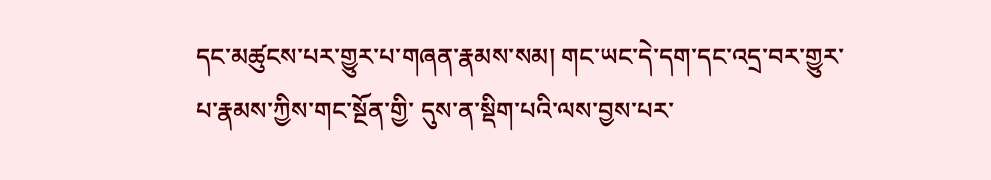དང་མཚུངས་པར་གྱུར་པ་གཞན་རྣམས་སམ། གང་ཡང་དེ་དག་དང་འདྲ་བར་གྱུར་པ་རྣམས་ཀྱིས་གང་སྔོན་གྱི་ དུས་ན་སྡིག་པའི་ལས་བྱས་པར་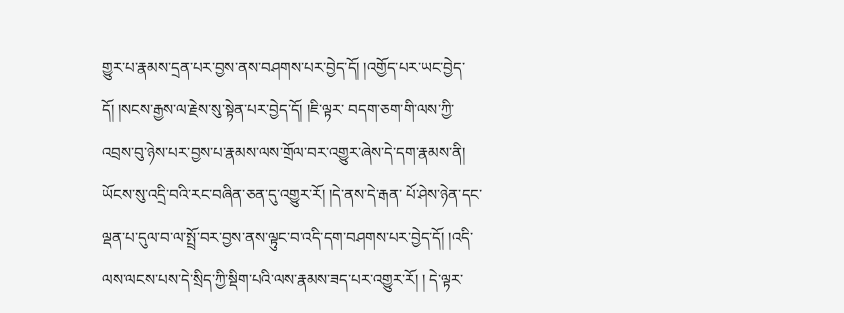གྱུར་པ་རྣམས་དྲན་པར་བྱས་ནས་བཤགས་པར་བྱེད་དོ། །འགྱོད་པར་ཡང་བྱེད་དོ། །སངས་རྒྱས་ལ་རྗེས་སུ་སྟེན་པར་བྱེད་དོ། །ཇི་ལྟར་ བདག་ཅག་གི་ལས་ཀྱི་འབྲས་བུ་ཉེས་པར་བྱས་པ་རྣམས་ལས་གྲོལ་བར་འགྱུར་ཞེས་དེ་དག་རྣམས་ནི། ཡོངས་སུ་འདྲི་བའི་རང་བཞིན་ཅན་དུ་འགྱུར་རོ། །དེ་ནས་དེ་རྒན་ པོ་ཤེས་ཉེན་དང་ལྡན་པ་དུལ་བ་ལ་སྤྲོ་བར་བྱས་ནས་ལྟུང་བ་འདི་དག་བཤགས་པར་བྱེད་དོ། །འདི་ལས་ལངས་པས་དེ་སྲིད་ཀྱི་སྡིག་པའི་ལས་རྣམས་ཟད་པར་འགྱུར་རོ། ། དེ་ལྟར་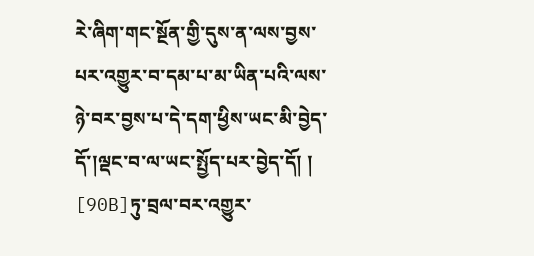རེ་ཞིག་གང་སྔོན་གྱི་དུས་ན་ལས་བྱས་པར་འགྱུར་བ་དམ་པ་མ་ཡིན་པའི་ལས་ཉེ་བར་བྱས་པ་དེ་དག་ཕྱིས་ཡང་མི་བྱེད་དོ་།ལྡང་བ་ལ་ཡང་སྤྱོད་པར་བྱེད་དོ། ། [90B]ཏུ་བྲལ་བར་འགྱུར་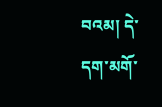བའམ། དེ་དག་མགོ་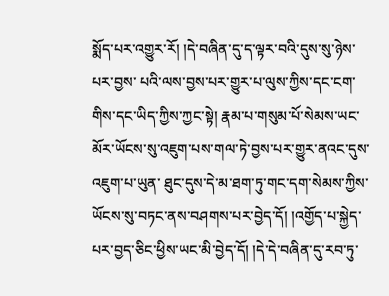སྨོད་པར་འགྱུར་རོ། །དེ་བཞིན་དུ་ད་ལྟར་བའི་དུས་སུ་ཉེས་པར་བྱས་ པའི་ལས་བྱས་པར་གྱུར་པ་ལུས་ཀྱིས་དང་ངག་གིས་དང་ཡིད་ཀྱིས་ཀྱང་སྟེ། རྣམ་པ་གསུམ་པོ་སེམས་ཡང་མོར་ཡོངས་སུ་འཇུག་པས་གལ་ཏེ་བྱས་པར་གྱུར་ནའང་དུས་འཇུག་པ་ཡུན་ ཐུང་དུས་དེ་མ་ཐག་ཏུ་གང་དག་སེམས་ཀྱིས་ཡོངས་སུ་བཏང་ནས་བཤགས་པར་བྱེད་དོ། །འགྱོད་པ་སྐྱེད་པར་བྱད་ཅིང་ཕྱིས་ཡང་མི་བྱེད་དོ། །དེ་དེ་བཞིན་དུ་རབ་ཏུ་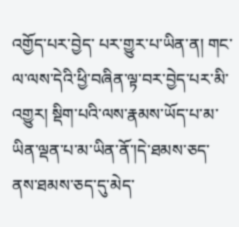འགྱོད་པར་བྱེད་ པར་གྱུར་པ་ཡིན་ན། གང་ལ་ལས་དེའི་ཕྱི་བཞིན་ལྟ་བར་བྱེད་པར་མི་འགྱུར། སྡིག་པའི་ལས་རྣམས་ཡོད་པ་མ་ཡིན་ལྡན་པ་མ་ཡིན་ནོ་།དེ་ཐམས་ཅད་ནས་ཐམས་ཅད་དུ་མེད་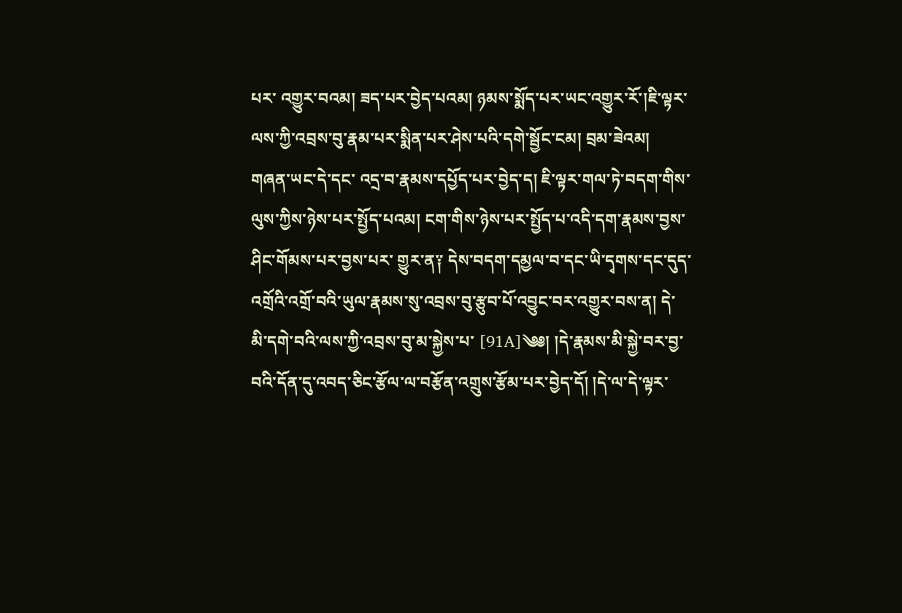པར་ འགྱུར་བའམ། ཟད་པར་བྱེད་པའམ། ཉམས་སྨོད་པར་ཡང་འགྱུར་རོ་།ཇི་ལྟར་ལས་ཀྱི་འབྲས་བུ་རྣམ་པར་སྨིན་པར་ཤེས་པའི་དགེ་སྦྱོང་ངམ། བྲམ་ཟེའམ། གཞན་ཡང་དེ་དང་ འདྲ་བ་རྣམས་དཔྱོད་པར་བྱེད་ད། ཇི་ལྟར་གལ་ཏེ་བདག་གིས་ལུས་ཀྱིས་ཉེས་པར་སྤྱོད་པའམ། ངག་གིས་ཉེས་པར་སྤྱོད་པ་འདི་དག་རྣམས་བྱས་ཤིང་གོམས་པར་བྱས་པར་ གྱུར་ན༑ དེས་བདག་དམྱལ་བ་དང་ཡི་དྭགས་དང་དུད་འགྲོའི་འགྲོ་བའི་ཡུལ་རྣམས་སུ་འབྲས་བུ་རྩུབ་པོ་འབྱུང་བར་འགྱུར་བས་ན། དེ་མི་དགེ་བའི་ལས་ཀྱི་འབྲས་བུ་མ་སྐྱེས་པ་ [91A]༄༅། །དེ་རྣམས་མི་སྐྱེ་བར་བྱ་བའི་དོན་དུ་འབད་ཅིང་རྩོལ་ལ་བརྩོན་འགྲུས་རྩོམ་པར་བྱེད་དོ། །དེ་ལ་དེ་ལྟར་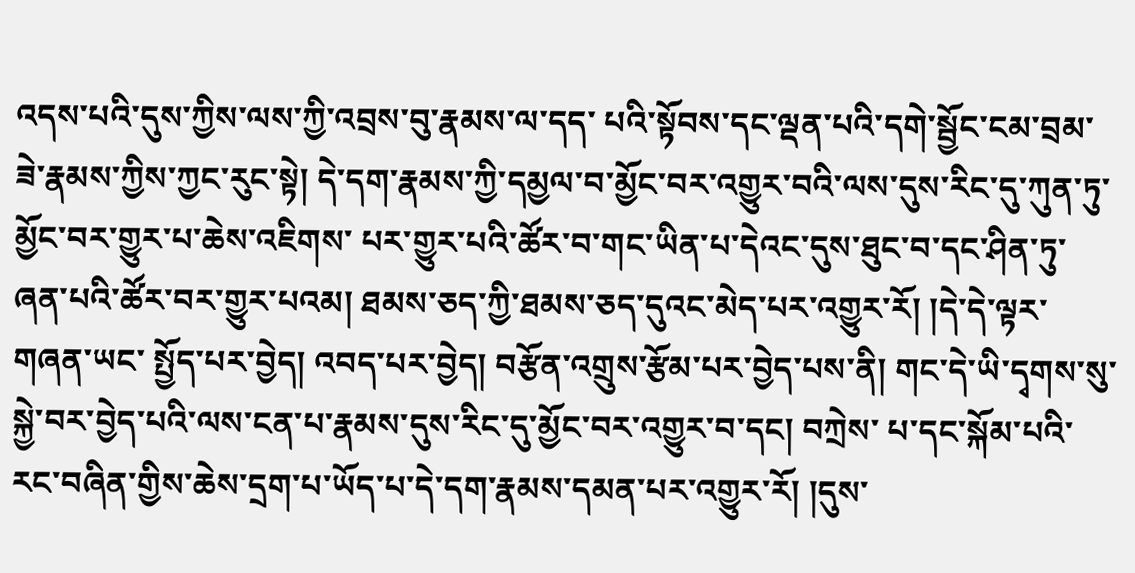འདས་པའི་དུས་ཀྱིས་ལས་ཀྱི་འབྲས་བུ་རྣམས་ལ་དད་ པའི་སྟོབས་དང་ལྡན་པའི་དགེ་སྦྱོང་ངམ་བྲམ་ཟེ་རྣམས་ཀྱིས་ཀྱང་རུང་སྟེ། དེ་དག་རྣམས་ཀྱི་དམྱལ་བ་མྱོང་བར་འགྱུར་བའི་ལས་དུས་རིང་དུ་ཀུན་ཏུ་མྱོང་བར་གྱུར་པ་ཆེས་འཇིགས་ པར་གྱུར་པའི་ཚོར་བ་གང་ཡིན་པ་དེའང་དུས་ཐུང་བ་དང་ཤིན་ཏུ་ཞན་པའི་ཚོར་བར་གྱུར་པའམ། ཐམས་ཅད་ཀྱི་ཐམས་ཅད་དུའང་མེད་པར་འགྱུར་རོ། །དེ་དེ་ལྟར་གཞན་ཡང་ སྤྱོད་པར་བྱེད། འབད་པར་བྱེད། བརྩོན་འགྲུས་རྩོམ་པར་བྱེད་པས་ནི། གང་དེ་ཡི་དྭགས་སུ་སྐྱེ་བར་བྱེད་པའི་ལས་ངན་པ་རྣམས་དུས་རིང་དུ་མྱོང་བར་འགྱུར་བ་དང། བཀྲེས་ པ་དང་སྐོམ་པའི་རང་བཞིན་གྱིས་ཆེས་དྲག་པ་ཡོད་པ་དེ་དག་རྣམས་དམན་པར་འགྱུར་རོ། །དུས་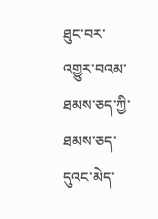ཐུང་བར་འགྱུར་བའམ་ཐམས་ཅད་ཀྱི་ཐམས་ཅད་དུའང་མེད་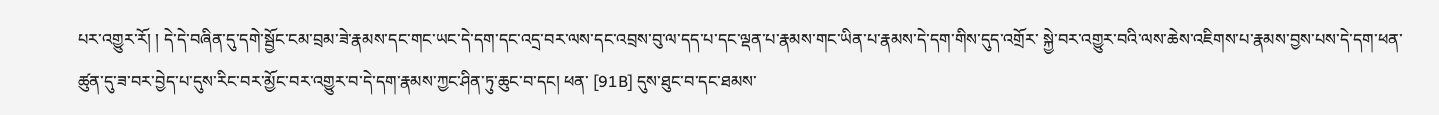པར་འགྱུར་རོ། ། དེ་དེ་བཞིན་དུ་དགེ་སྦྱོང་ངམ་བྲམ་ཟེ་རྣམས་དང་གང་ཡང་དེ་དག་དང་འདྲ་བར་ལས་དང་འབྲས་བུ་ལ་དད་པ་དང་ལྡན་པ་རྣམས་གང་ཡིན་པ་རྣམས་དེ་དག་གིས་དུད་འགྲོར་ སྐྱེ་བར་འགྱུར་བའི་ལས་ཆེས་འཇིགས་པ་རྣམས་བྱས་པས་དེ་དག་ཕན་ཚུན་དུ་ཟ་བར་བྱེད་པ་དུས་རིང་བར་མྱོང་བར་འགྱུར་བ་དེ་དག་རྣམས་ཀྱང་ཤིན་ཏུ་ཆུང་བ་དང། ཕན་ [91B] དུས་ཐུང་བ་དང་ཐམས་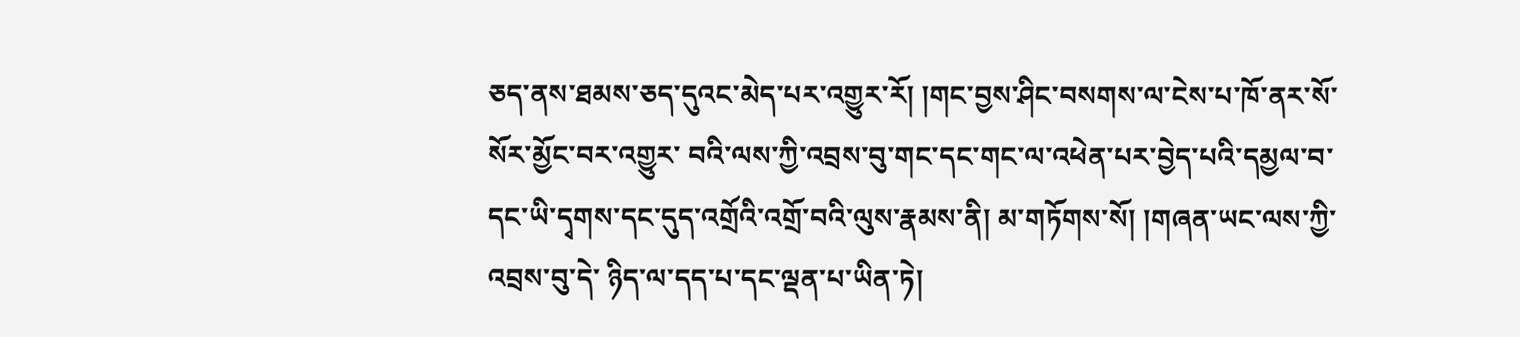ཅད་ནས་ཐམས་ཅད་དུའང་མེད་པར་འགྱུར་རོ། །གང་བྱས་ཤིང་བསགས་ལ་ངེས་པ་ཁོ་ནར་སོ་སོར་མྱོང་བར་འགྱུར་ བའི་ལས་ཀྱི་འབྲས་བུ་གང་དང་གང་ལ་འཕེན་པར་བྱེད་པའི་དམྱལ་བ་དང་ཡི་དྭགས་དང་དུད་འགྲོའི་འགྲོ་བའི་ལུས་རྣམས་ནི། མ་གཏོགས་སོ། །གཞན་ཡང་ལས་ཀྱི་འབྲས་བུ་དེ་ ཉིད་ལ་དད་པ་དང་ལྡན་པ་ཡིན་ཏེ།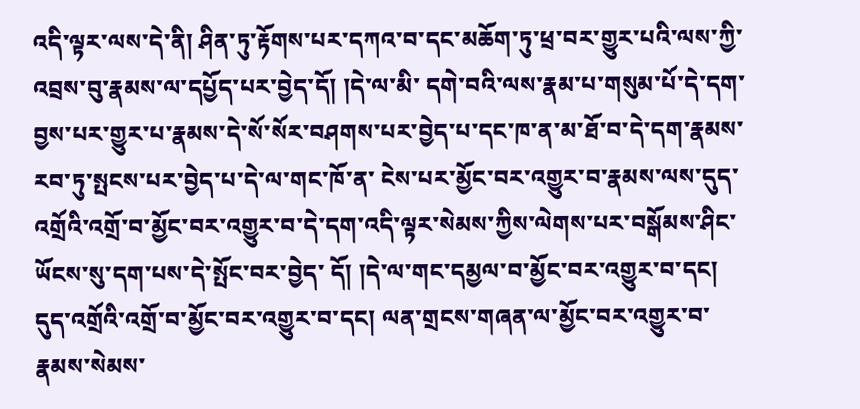འདི་ལྟར་ལས་དེ་ནི། ཤིན་ཏུ་རྟོགས་པར་དཀའ་བ་དང་མཆོག་ཏུ་ཕྲ་བར་གྱུར་པའི་ལས་ཀྱི་འབྲས་བུ་རྣམས་ལ་དཔྱོད་པར་བྱེད་དོ། །དེ་ལ་མི་ དགེ་བའི་ལས་རྣམ་པ་གསུམ་པོ་དེ་དག་བྱས་པར་གྱུར་པ་རྣམས་དེ་སོ་སོར་བཤགས་པར་བྱེད་པ་དང་ཁ་ན་མ་ཐོ་བ་དེ་དག་རྣམས་རབ་ཏུ་སྤངས་པར་བྱེད་པ་དེ་ལ་གང་ཁོ་ན་ ངེས་པར་མྱོང་བར་འགྱུར་བ་རྣམས་ལས་དུད་འགྲོའི་འགྲོ་བ་མྱོང་བར་འགྱུར་བ་དེ་དག་འདི་ལྟར་སེམས་ཀྱིས་ལེགས་པར་བསྒོམས་ཤིང་ཡོངས་སུ་དག་པས་དེ་སྤོང་བར་བྱེད་ དོ། །དེ་ལ་གང་དམྱལ་བ་མྱོང་བར་འགྱུར་བ་དང། དུད་འགྲོའི་འགྲོ་བ་མྱོང་བར་འགྱུར་བ་དང། ལན་གྲངས་གཞན་ལ་མྱོང་བར་འགྱུར་བ་རྣམས་སེམས་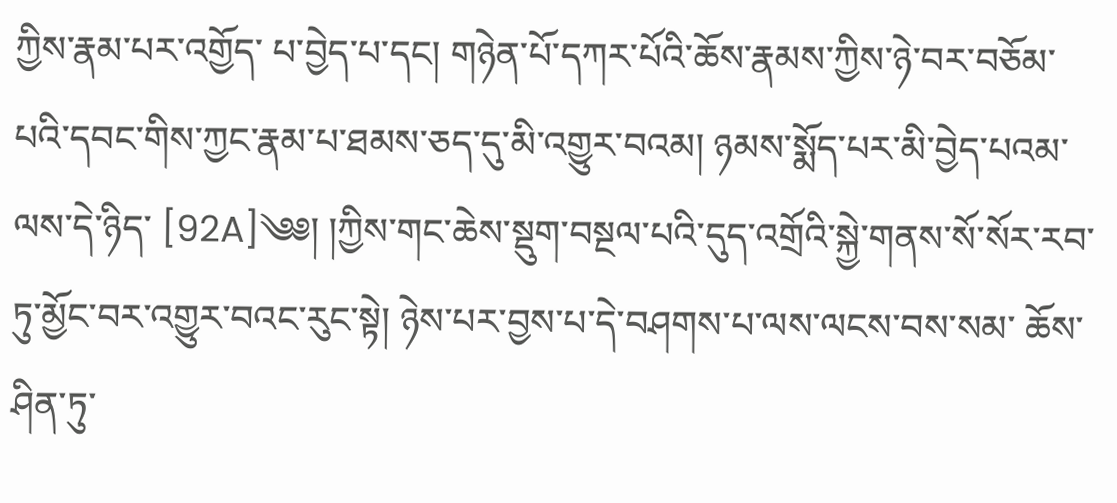ཀྱིས་རྣམ་པར་འགྱོད་ པ་བྱེད་པ་དང། གཉེན་པོ་དཀར་པོའི་ཆོས་རྣམས་ཀྱིས་ཉེ་བར་བཅོམ་པའི་དབང་གིས་ཀྱང་རྣམ་པ་ཐམས་ཅད་དུ་མི་འགྱུར་བའམ། ཉམས་སྨོད་པར་མི་བྱེད་པའམ་ལས་དེ་ཉིད་ [92A]༄༅། །ཀྱིས་གང་ཆེས་སྡུག་བསྔལ་པའི་དུད་འགྲོའི་སྐྱེ་གནས་སོ་སོར་རབ་ཏུ་མྱོང་བར་འགྱུར་བའང་རུང་སྟེ། ཉེས་པར་བྱས་པ་དེ་བཤགས་པ་ལས་ལངས་བས་སམ་ ཆོས་ཤིན་ཏུ་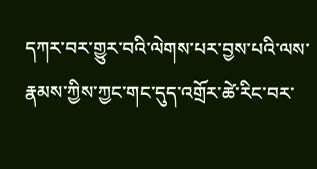དཀར་བར་གྱུར་བའི་ལེགས་པར་བྱས་པའི་ལས་རྣམས་ཀྱིས་ཀྱང་གང་དུད་འགྲོར་ཚེ་རིང་བར་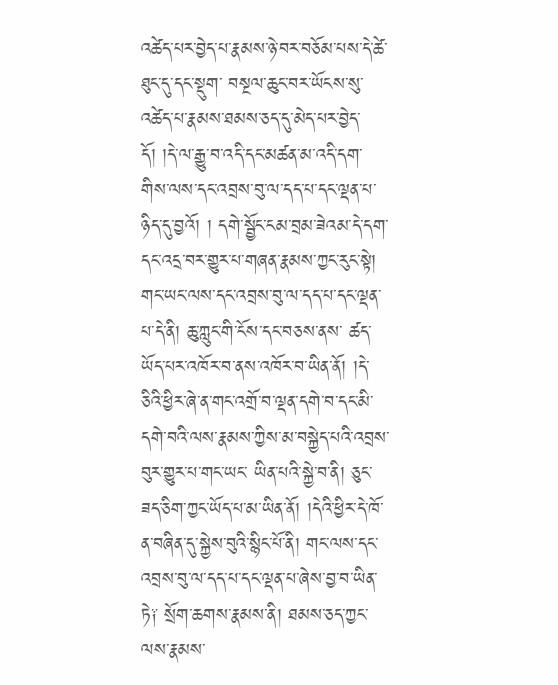འཚེད་པར་བྱེད་པ་རྣམས་ཉེ་བར་བཅོམ་པས་དེ་ཚེ་ཐུང་དུ་དང་སྡུག་ བསྔལ་ཆུང་བར་ཡོངས་སུ་འཚེད་པ་རྣམས་ཐམས་ཅད་དུ་མེད་པར་བྱེད་དོ། །དེ་ལ་རྒྱུ་བ་འདི་དང་མཚན་མ་འདི་དག་གིས་ལས་དང་འབྲས་བུ་ལ་དད་པ་དང་ལྡན་པ་ཉིད་དུ་བྱའོ། ། དགེ་སྦྱོང་ངམ་བྲམ་ཟེའམ་དེ་དག་དང་འདྲ་བར་གྱུར་པ་གཞན་རྣམས་ཀྱང་རུང་སྟེ། གང་ཡང་ལས་དང་འབྲས་བུ་ལ་དད་པ་དང་ལྡན་པ་དེ་ནི། ཆུ་ཀླུང་གི་ངོས་དང་བཅས་ནས་ ཚད་ཡོད་པར་འཁོར་བ་ནས་འཁོར་བ་ཡིན་ནོ། །དེ་ཅིའི་ཕྱིར་ཞེ་ན་གང་འགྲོ་བ་ལྡན་དགེ་བ་དང་མི་དགེ་བའི་ལས་རྣམས་ཀྱིས་མ་བསྐྱེད་པའི་འབྲས་བུར་གྱུར་པ་གང་ཡང་ ཡིན་པའི་སྐྱེ་བ་ནི། ཅུང་ཟད་ཅིག་ཀྱང་ཡོད་པ་མ་ཡིན་ནོ། །དེའི་ཕྱིར་དེ་ཁོ་ན་བཞིན་དུ་སྐྱེས་བུའི་སྙིང་པོ་ནི། གང་ལས་དང་འབྲས་བུ་ལ་དད་པ་དང་ལྡན་པ་ཞེས་བྱ་བ་ཡིན་ ཏེ༑ སྲོག་ཆགས་རྣམས་ནི། ཐམས་ཅད་ཀྱང་ལས་རྣམས་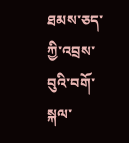ཐམས་ཅད་ཀྱི་འབྲས་བུའི་བགོ་སྐལ་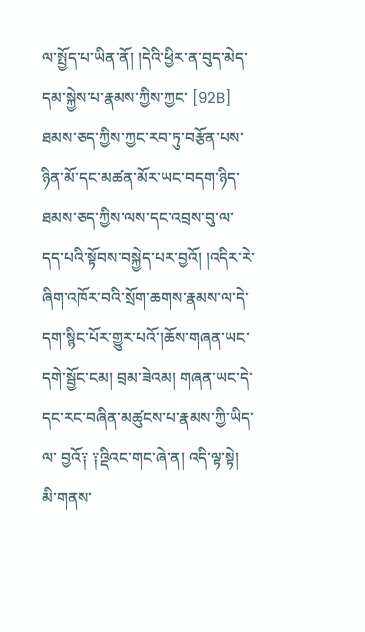ལ་སྤྱོད་པ་ཡིན་ནོ། །དེའི་ཕྱིར་ན་བུད་མེད་དམ་སྐྱེས་པ་རྣམས་ཀྱིས་ཀྱང་ [92B] ཐམས་ཅད་ཀྱིས་ཀྱང་རབ་ཏུ་བརྩོན་པས་ཉིན་མོ་དང་མཚན་མོར་ཡང་བདག་ཉིད་ཐམས་ཅད་ཀྱིས་ལས་དང་འབྲས་བུ་ལ་དད་པའི་སྟོབས་བསྐྱེད་པར་བྱའོ། །འདིར་རེ་ ཞིག་འཁོར་བའི་སྲོག་ཆགས་རྣམས་ལ་དེ་དག་སྙིང་པོར་གྱུར་པའོ་།ཆོས་གཞན་ཡང་དགེ་སྦྱོང་ངམ། བྲམ་ཟེའམ། གཞན་ཡང་དེ་དང་རང་བཞིན་མཚུངས་པ་རྣམས་ཀྱི་ཡིད་ལ་ བྱའོ༑ ༑འྡིའང་གང་ཞེ་ན། འདི་ལྟ་སྟེ། མི་གནས་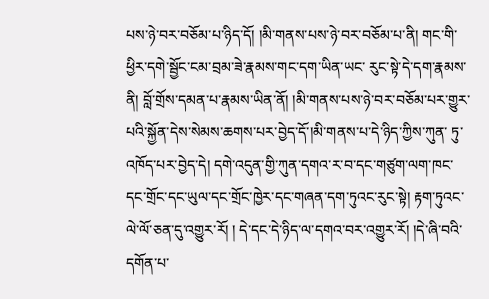པས་ཉེ་བར་བཅོམ་པ་ཉིད་དོ། །མི་གནས་པས་ཉེ་བར་བཅོམ་པ་ནི། གང་གི་ཕྱིར་དགེ་སྦྱོང་ངམ་བྲམ་ཟེ་རྣམས་གང་དག་ཡིན་ཡང་ རུང་སྟེ་དེ་དག་རྣམས་ནི། བློ་གྲོས་དམན་པ་རྣམས་ཡིན་ནོ། །མི་གནས་པས་ཉེ་བར་བཅོམ་པར་གྱུར་པའི་སྐྱོན་དེས་སེམས་ཆགས་པར་བྱེད་དོ་།མི་གནས་པ་དེ་ཉིད་ཀྱིས་ཀུན་ ཏུ་འཁོད་པར་བྱེད་དེ། དགེ་འདུན་གྱི་ཀུན་དགའ་ར་བ་དང་གཙུག་ལག་ཁང་དང་གྲོང་དང་ཡུལ་དང་གྲོང་ཁྱེར་དང་གཞན་དག་ཏུའང་རུང་སྟེ། རྟག་ཏུའང་ལེ་ལོ་ཅན་དུ་འགྱུར་རོ། ། དེ་དང་དེ་ཉིད་ལ་དགའ་བར་འགྱུར་རོ། །དེ་ཞི་བའི་དགོན་པ་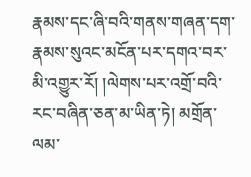རྣམས་དང་ཞི་བའི་གནས་གཞན་དག་རྣམས་སུའང་མངོན་པར་དགའ་བར་མི་འགྱུར་རོ། །ལེགས་པར་འགྲོ་བའི་ རང་བཞིན་ཅན་མ་ཡིན་ཏེ། མགྲོན་ལམ་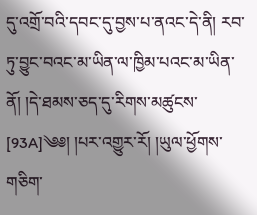དུ་འགྲོ་བའི་དབང་དུ་བྱས་པ་ནའང་དེ་ནི། རབ་ཏུ་བྱུང་བའང་མ་ཡིན་ལ་ཁྱིམ་པའང་མ་ཡིན་ནོ། །དེ་ཐམས་ཅད་དུ་རིགས་མཚུངས་ [93A]༄༅། །པར་འགྱུར་རོ། །ཡུལ་ཕྱོགས་གཅིག་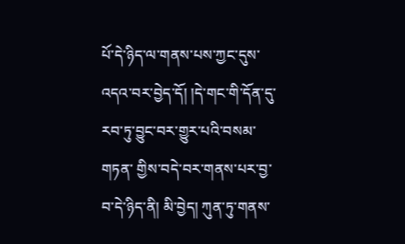པོ་དེ་ཉིད་ལ་གནས་པས་ཀྱང་དུས་འདའ་བར་བྱེད་དོ། །དེ་གང་གི་དོན་དུ་རབ་ཏུ་བྱུང་བར་གྱུར་པའི་བསམ་གཏན་ གྱིས་བདེ་བར་གནས་པར་བྱ་བ་དེ་ཉིད་ནི། མི་བྱེད། ཀུན་ཏུ་གནས་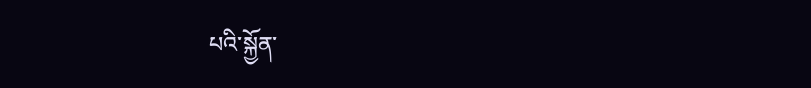པའི་སྐྱོན་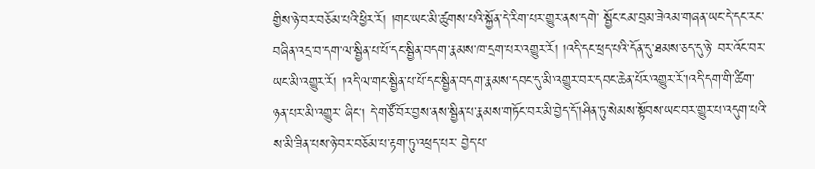གྱིས་ཉེ་བར་བཅོམ་པའི་ཕྱིར་རོ། །གང་ཡང་མི་ཚུགས་པའི་སྐྱོན་དེ་རིག་པར་གྱུར་ནས་དགེ་ སྦྱོང་ངམ་བྲམ་ཟེའམ་གཞན་ཡང་དེ་དང་རང་བཞིན་འདྲ་བ་དག་ལ་སྦྱིན་པ་པོ་དང་སྦྱིན་བདག་རྣམས་ཁ་དྲག་པར་འགྱུར་རོ། །འདི་དང་ཕྲད་པའི་དོན་དུ་ཐམས་ཅད་དུ་ཉེ་ བར་འོང་བར་ཡང་མི་འགྱུར་རོ། །འདི་ལ་གང་སྦྱིན་པ་པོ་དང་སྦྱིན་བདག་རྣམས་དབང་དུ་མི་འགྱུར་བར་དབང་ཆེན་པོར་འགྱུར་རོ་།འདི་དག་གི་ཚིག་ཉན་པར་མི་འགྱུར་ ཞིང། དེ་གཙོ་བོར་བྱས་ནས་སྦྱིན་པ་རྣམས་གཏོང་བར་མི་བྱེད་དོ་།ཤིན་ཏུ་སེམས་སྟོབས་ཡང་བར་གྱུར་པ་འདུག་པའི་ས་མི་ཟིན་པས་ཉེ་བར་བཅོམ་པ་རྟག་ཏུ་འཕྲད་པར་ བྱེད་པ་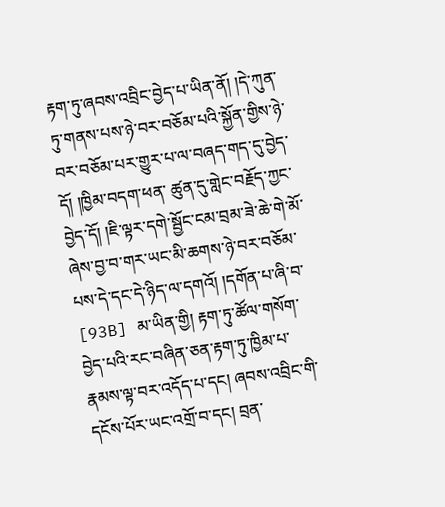རྟག་ཏུ་ཞབས་འབྲིང་བྱེད་པ་ཡིན་ནོ། །དེ་ཀུན་ཏུ་གནས་པས་ཉེ་བར་བཅོམ་པའི་སྐྱོན་གྱིས་ཉེ་བར་བཅོམ་པར་གྱུར་པ་ལ་བཞད་གད་དུ་བྱེད་དོ། །ཁྱིམ་བདག་ཕན་ ཚུན་དུ་གླེང་བརྗོད་ཀྱང་བྱེད་དོ། །ཇི་ལྟར་དགེ་སྦྱོང་ངམ་བྲམ་ཟེ་ཆེ་གེ་མོ་ཞེས་བྱ་བ་གར་ཡང་མི་ཆགས་ཉེ་བར་བཅོམ་པས་དེ་དང་དེ་ཉིད་ལ་དགའོ། །དགོན་པ་ཞི་བ་ [93B] མ་ཡིན་གྱི། རྟག་ཏུ་ཚོལ་གསོག་བྱེད་པའི་རང་བཞིན་ཅན་རྟག་ཏུ་ཁྱིམ་པ་རྣམས་ལྟ་བར་འདོད་པ་དང། ཞབས་འབྲིང་གི་དངོས་པོར་ཡང་འགྲོ་བ་དང། བྲན་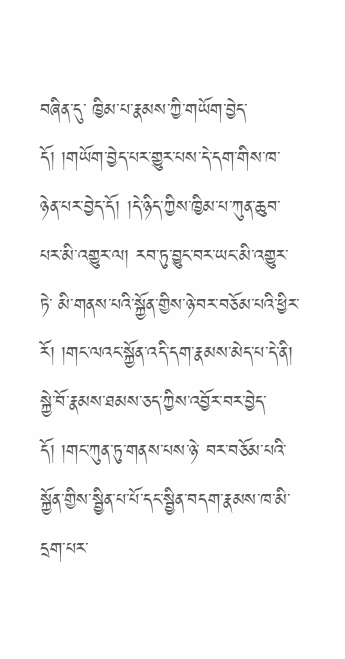བཞིན་དུ་ ཁྱིམ་པ་རྣམས་ཀྱི་གཡོག་བྱེད་དོ། །གཡོག་བྱེད་པར་གྱུར་པས་དེ་དག་གིས་ཁ་ཉེན་པར་བྱེད་དོ། །དེ་ཉིད་ཀྱིས་ཁྱིམ་པ་ཀུན་ཆུབ་པར་མི་འགྱུར་ལ། རབ་ཏུ་བྱུང་བར་ཡང་མི་འགྱུར་ཏེ་ མི་གནས་པའི་སྐྱོན་གྱིས་ཉེ་བར་བཅོམ་པའི་ཕྱིར་རོ། །གང་ལའང་སྐྱོན་འདི་དག་རྣམས་མེད་པ་དེ་ནི། སྐྱེ་བོ་རྣམས་ཐམས་ཅད་ཀྱིས་འབྱོར་བར་བྱེད་དོ། །གང་ཀུན་ཏུ་གནས་པས་ཉེ་ བར་བཅོམ་པའི་སྐྱོན་གྱིས་སྦྱིན་པ་པོ་དང་སྦྱིན་བདག་རྣམས་ཁ་མི་དྲག་པར་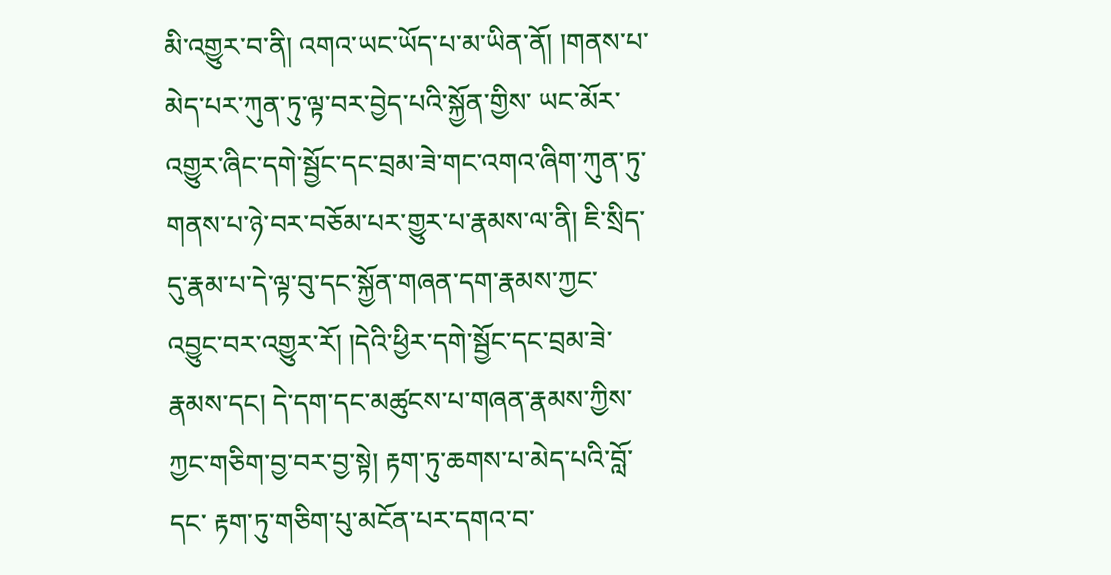མི་འགྱུར་བ་ནི། འགའ་ཡང་ཡོད་པ་མ་ཡིན་ནོ། །གནས་པ་མེད་པར་ཀུན་ཏུ་ལྟ་བར་བྱེད་པའི་སྐྱོན་གྱིས་ ཡང་མོར་འགྱུར་ཞིང་དགེ་སྦྱོང་དང་བྲམ་ཟེ་གང་འགའ་ཞིག་ཀུན་ཏུ་གནས་པ་ཉེ་བར་བཅོམ་པར་གྱུར་པ་རྣམས་ལ་ནི། ཇི་སྲིད་དུ་རྣམ་པ་དེ་ལྟ་བུ་དང་སྐྱོན་གཞན་དག་རྣམས་ཀྱང་ འབྱུང་བར་འགྱུར་རོ། །དེའི་ཕྱིར་དགེ་སྦྱོང་དང་བྲམ་ཟེ་རྣམས་དང། དེ་དག་དང་མཚུངས་པ་གཞན་རྣམས་ཀྱིས་ཀྱང་གཅིག་བྱ་བར་བྱ་སྟེ། རྟག་ཏུ་ཆགས་པ་མེད་པའི་བློ་དང་ རྟག་ཏུ་གཅིག་པུ་མངོན་པར་དགའ་བ་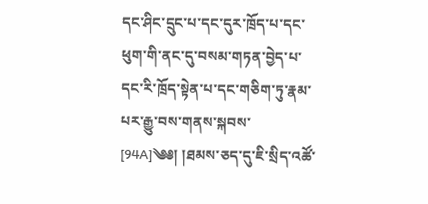དང་ཤིང་དྲུང་པ་དང་དུར་ཁྲོད་པ་དང་ཕུག་གི་ནང་དུ་བསམ་གཏན་བྱེད་པ་དང་རི་ཁྲོད་སྟེན་པ་དང་གཅིག་ཏུ་རྣམ་པར་རྒྱུ་བས་གནས་སྐབས་ [94A]༄༅། །ཐམས་ཅད་དུ་ཇི་སྲིད་འཚོ་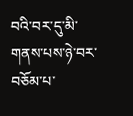བའི་བར་དུ་མི་གནས་པས་ཉེ་བར་བཅོམ་པ་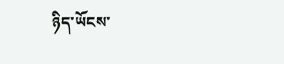ཉིད་ཡོངས་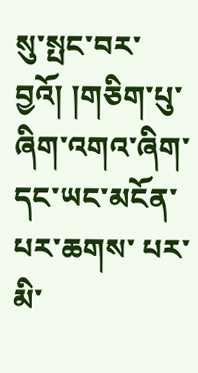སུ་སྤང་བར་བྱའོ། །གཅིག་པུ་ཞིག་འགའ་ཞིག་དང་ཡང་མངོན་པར་ཆགས་ པར་མི་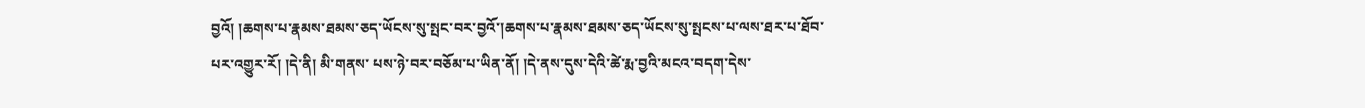བྱའོ། །ཆགས་པ་རྣམས་ཐམས་ཅད་ཡོངས་སུ་སྤང་བར་བྱའོ་།ཆགས་པ་རྣམས་ཐམས་ཅད་ཡོངས་སུ་སྤངས་པ་ལས་ཐར་པ་ཐོབ་པར་འགྱུར་རོ། །དེ་ནི། མི་གནས་ པས་ཉེ་བར་བཅོམ་པ་ཡིན་ནོ། །དེ་ནས་དུས་དེའི་ཚེ་རྨ་བྱའི་མངའ་བདག་དེས་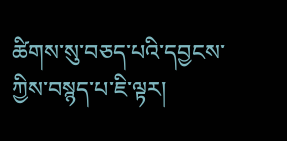ཚིགས་སུ་བཅད་པའི་དབྱངས་ཀྱིས་བསྙད་པ་ཇི་ལྟར།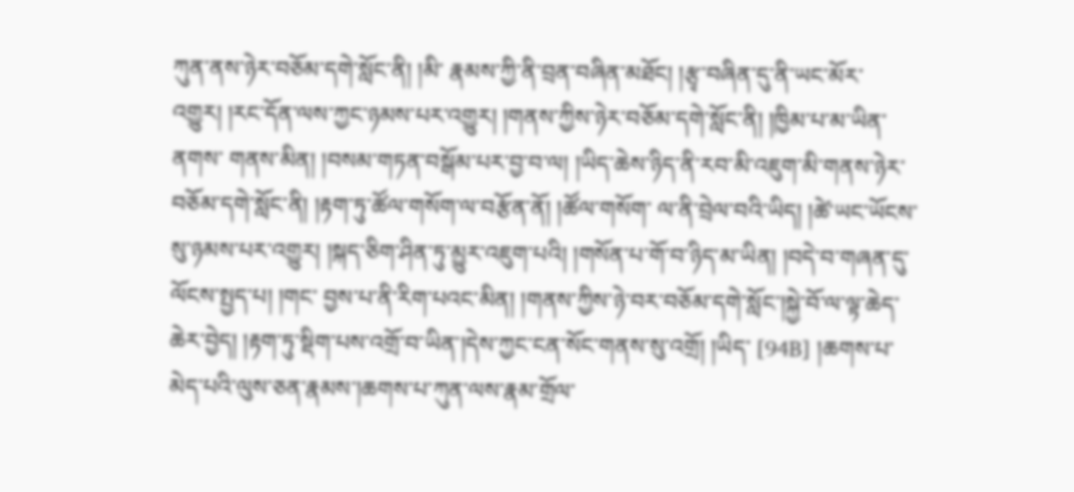ཀུན་ནས་ཉེར་བཅོམ་དགེ་སློང་ནི། །མི་ རྣམས་ཀྱི་ནི་བྲན་བཞིན་མཐོང། །རྩྭ་བཞིན་དུ་ནི་ཡང་མོར་འགྱུར། །རང་དོན་ལས་ཀྱང་ཉམས་པར་འགྱུར། །གནས་ཀྱིས་ཉེར་བཅོམ་དགེ་སློང་ནི། །ཁྱིམ་པ་མ་ཡིན་ནགས་ གནས་མིན། །བསམ་གཏན་བསྒོམ་པར་བྱ་བ་ལ། །ཡིད་ཆེས་ཉིད་ནི་རབ་མི་འཇུག་མི་གནས་ཉེར་བཅོམ་དགེ་སློང་ནི། །རྟག་ཏུ་ཚོལ་གསོག་ལ་བརྩོན་ནོ། །ཚོལ་གསོག་ ལ་ནི་བྲེལ་བའི་ཡིད། །ཚེ་ཡང་ཡོངས་སུ་ཉམས་པར་འགྱུར། །སྐད་ཅིག་ཤིན་ཏུ་མྱུར་འཇུག་པའི། །གསོན་པ་གོ་བ་ཉིད་མ་ཡིན། །བདེ་བ་གཞན་དུ་ལོངས་སྤྱད་པ། །གང་ བྱས་པ་ནི་རིག་པའང་མིན། །གནས་ཀྱིས་ཉེ་བར་བཅོམ་དགེ་སློང་།སྐྱེ་བོ་ལ་ལྟ་ཆེད་ཆེར་བྱེད། །རྟག་ཏུ་སྡིག་པས་འགྲོ་བ་ཡིན་།དེས་ཀྱང་ངན་སོང་གནས་སུ་འགྲོ། །ཡིད་ [94B] །ཆགས་པ་མེད་པའི་ལུས་ཅན་རྣམས་།ཆགས་པ་ཀུན་ལས་རྣམ་གྲོལ་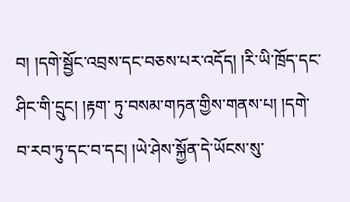བ། །དགེ་སྦྱོང་འབྲས་དང་བཅས་པར་འདོད། །རི་ཡི་ཁྲོད་དང་ཤིང་གི་དྲུང། །རྟག་ ཏུ་བསམ་གཏན་གྱིས་གནས་པ། །དགེ་བ་རབ་ཏུ་དང་བ་དང། །ཡེ་ཤེས་སྐྱོན་དེ་ཡོངས་སུ་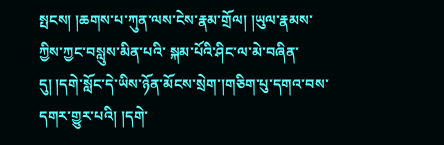སྤངས། །ཆགས་པ་ཀུན་ལས་ངེས་རྣམ་གྲོལ། །ཡུལ་རྣམས་ཀྱིས་ཀྱང་བསླུས་མིན་པའི་ སྐམ་པོའི་ཤིང་ལ་མེ་བཞིན་དུ། །དགེ་སློང་དེ་ཡིས་ཉོན་མོངས་སྲེག་།གཅིག་པུ་དགའ་བས་དགར་གྱུར་པའི། །དགེ་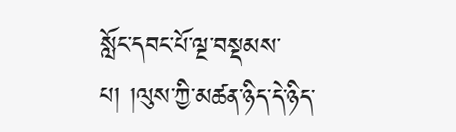སློང་དབང་པོ་ལྔ་བསྡམས་པ། །ལུས་ཀྱི་མཚན་ཉིད་དེ་ཉིད་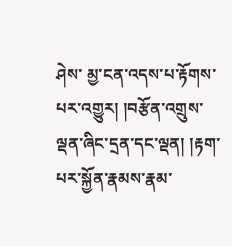ཤེས་ མྱ་ངན་འདས་པ་རྟོགས་པར་འགྱུར། །བརྩོན་འགྲུས་ལྡན་ཞིང་དྲན་དང་ལྡན། །རྟག་པར་སྐྱོན་རྣམས་རྣམ་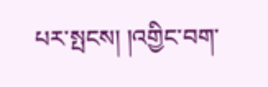པར་སྤངས། །འགྱིང་བག་